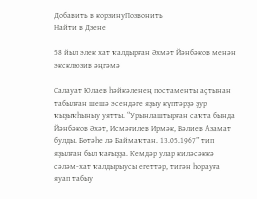Добавить в корзинуПозвонить
Найти в Дзене

58 йыл элек хат ҡалдырған Әхмәт Йәнбәков менән эксклюзив әңгәмә

Салауат Юлаев һәйкәленең постаменты аҫтынан табылған шешә эсендәге яҙыу күптәрҙә ҙур ҡыҙыҡһыныу уятты. “Урынлаштырған саҡта бында Йәнбәков Әхәт, Исмәғилев Ирмәк, Вәлиев Азамат булды. Бөтәһе лә Баймаҡтан. 13.05.1967” тип яҙылған был ҡағыҙҙа. Кемдәр улар киләсәккә сәләм-хат ҡалдырыусы егеттәр, тигән һорауға яуап табыу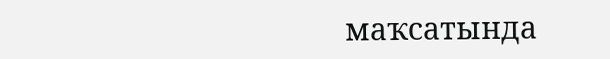маҡсатында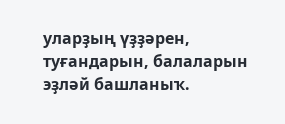уларҙың үҙҙәрен, туғандарын, балаларын эҙләй башланыҡ.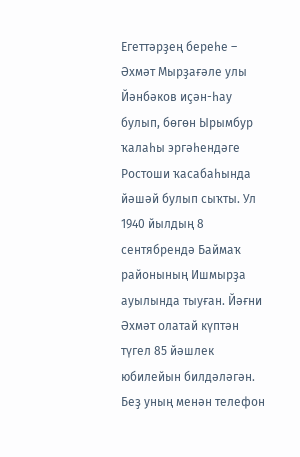Егеттәрҙең береһе – Әхмәт Мырҙағәле улы Йәнбәков иҫән-һау булып, бөгөн Ырымбур ҡалаһы эргәһендәге Ростоши ҡасабаһында йәшәй булып сыҡты. Ул 1940 йылдың 8 сентябрендә Баймаҡ районының Ишмырҙа ауылында тыуған. Йәғни Әхмәт олатай күптән түгел 85 йәшлек юбилейын билдәләгән. Беҙ уның менән телефон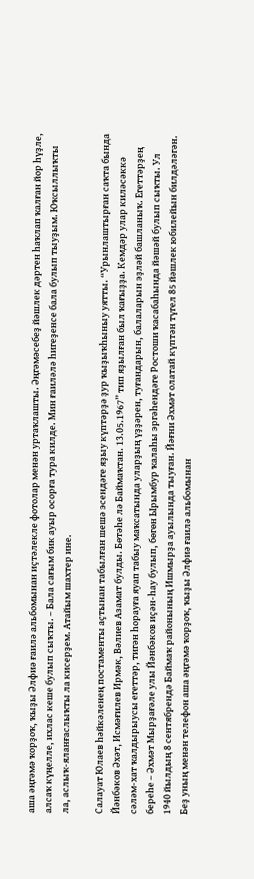аша әңгәмә ҡорҙоҡ, ҡыҙы Әлфиә ғаилә альбомынан иҫтәлекле фотолар менән уртаҡлашты. Әңгәмәсебеҙ йәшлек дәртен һаҡлап ҡалған йор һүҙле, алсаҡ күңелле, ихлас кеше булып сыҡты. – Бала сағым бик ауыр осорға тура килде. Мин ғаиләлә һигеҙенсе бала булып тыуҙым. Юҡсыллыҡты ла, аслыҡ-яланғаслыҡты ла кисерҙем. Атайым шахтер ине.

Салауат Юлаев һәйкәленең постаменты аҫтынан табылған шешә эсендәге яҙыу күптәрҙә ҙур ҡыҙыҡһыныу уятты. “Урынлаштырған саҡта бында Йәнбәков Әхәт, Исмәғилев Ирмәк, Вәлиев Азамат булды. Бөтәһе лә Баймаҡтан. 13.05.1967” тип яҙылған был ҡағыҙҙа. Кемдәр улар киләсәккә сәләм-хат ҡалдырыусы егеттәр, тигән һорауға яуап табыу маҡсатында уларҙың үҙҙәрен, туғандарын, балаларын эҙләй башланыҡ. Егеттәрҙең береһе – Әхмәт Мырҙағәле улы Йәнбәков иҫән-һау булып, бөгөн Ырымбур ҡалаһы эргәһендәге Ростоши ҡасабаһында йәшәй булып сыҡты. Ул 1940 йылдың 8 сентябрендә Баймаҡ районының Ишмырҙа ауылында тыуған. Йәғни Әхмәт олатай күптән түгел 85 йәшлек юбилейын билдәләгән. Беҙ уның менән телефон аша әңгәмә ҡорҙоҡ, ҡыҙы Әлфиә ғаилә альбомынан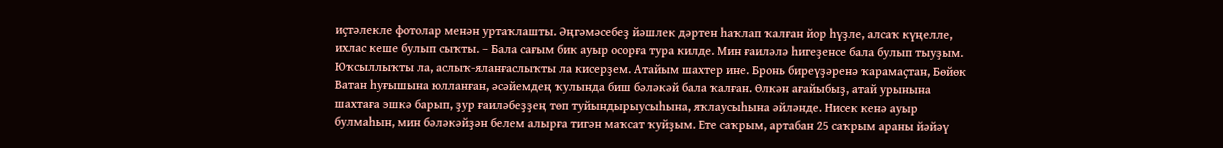иҫтәлекле фотолар менән уртаҡлашты. Әңгәмәсебеҙ йәшлек дәртен һаҡлап ҡалған йор һүҙле, алсаҡ күңелле, ихлас кеше булып сыҡты. – Бала сағым бик ауыр осорға тура килде. Мин ғаиләлә һигеҙенсе бала булып тыуҙым. Юҡсыллыҡты ла, аслыҡ-яланғаслыҡты ла кисерҙем. Атайым шахтер ине. Бронь биреүҙәренә ҡарамаҫтан, Бөйөк Ватан һуғышына юлланған, әсәйемдең ҡулында биш бәләкәй бала ҡалған. Өлкән ағайыбыҙ, атай урынына шахтаға эшкә барып, ҙур ғаиләбеҙҙең төп туйындырыусыһына, яҡлаусыһына әйләнде. Нисек кенә ауыр булмаһын, мин бәләкәйҙән белем алырға тигән маҡсат ҡуйҙым. Ете саҡрым, артабан 25 саҡрым араны йәйәү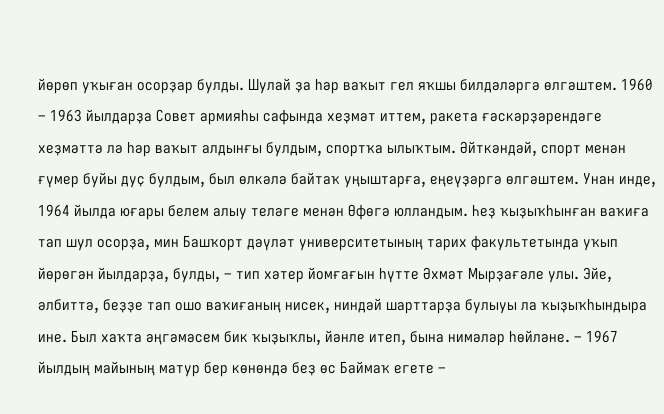йөрөп уҡыған осорҙар булды. Шулай ҙа һәр ваҡыт гел яҡшы билдәләргә өлгәштем. 1960 – 1963 йылдарҙа Совет армияһы сафында хеҙмәт иттем, ракета ғәскәрҙәрендәге хеҙмәттә лә һәр ваҡыт алдынғы булдым, спортҡа ылыҡтым. Әйткәндәй, спорт менән ғүмер буйы дуҫ булдым, был өлкәлә байтаҡ уңыштарға, еңеүҙәргә өлгәштем. Унан инде, 1964 йылда юғары белем алыу теләге менән Өфөгә юлландым. Һеҙ ҡыҙыҡһынған ваҡиға тап шул осорҙа, мин Башҡорт дәүләт университетының тарих факультетында уҡып йөрөгән йылдарҙа, булды, – тип хәтер йомғағын һүтте Әхмәт Мырҙағәле улы. Эйе, әлбиттә, беҙҙе тап ошо ваҡиғаның нисек, ниндәй шарттарҙа булыуы ла ҡыҙыҡһындыра ине. Был хаҡта әңгәмәсем бик ҡыҙыҡлы, йәнле итеп, бына нимәләр һөйләне. – 1967 йылдың майының матур бер көнөндә беҙ өс Баймаҡ егете –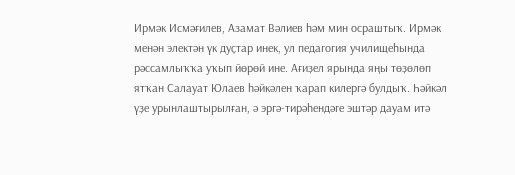Ирмәк Исмәғилев, Азамат Вәлиев һәм мин осраштыҡ. Ирмәк менән электән үк дуҫтар инек, ул педагогия училищеһында рәссамлыҡҡа уҡып йөрөй ине. Ағиҙел ярында яңы төҙөлөп ятҡан Салауат Юлаев һәйкәлен ҡарап килергә булдыҡ. Һәйкәл үҙе урынлаштырылған, ә эргә-тирәһендәге эштәр дауам итә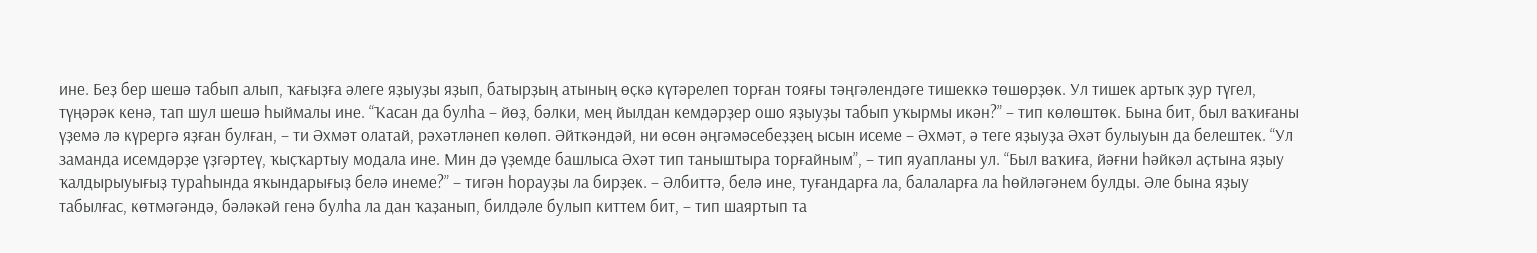ине. Беҙ бер шешә табып алып, ҡағыҙға әлеге яҙыуҙы яҙып, батырҙың атының өҫкә күтәрелеп торған тояғы тәңгәлендәге тишеккә төшөрҙөк. Ул тишек артыҡ ҙур түгел, түңәрәк кенә, тап шул шешә һыймалы ине. “Ҡасан да булһа – йөҙ, бәлки, мең йылдан кемдәрҙер ошо яҙыуҙы табып уҡырмы икән?” – тип көлөштөк. Бына бит, был ваҡиғаны үҙемә лә күрергә яҙған булған, – ти Әхмәт олатай, рәхәтләнеп көлөп. Әйткәндәй, ни өсөн әңгәмәсебеҙҙең ысын исеме – Әхмәт, ә теге яҙыуҙа Әхәт булыуын да белештек. “Ул заманда исемдәрҙе үҙгәртеү, ҡыҫҡартыу модала ине. Мин дә үҙемде башлыса Әхәт тип таныштыра торғайным”, – тип яуапланы ул. “Был ваҡиға, йәғни һәйкәл аҫтына яҙыу ҡалдырыуығыҙ тураһында яҡындарығыҙ белә инеме?” – тигән һорауҙы ла бирҙек. – Әлбиттә, белә ине, туғандарға ла, балаларға ла һөйләгәнем булды. Әле бына яҙыу табылғас, көтмәгәндә, бәләкәй генә булһа ла дан ҡаҙанып, билдәле булып киттем бит, – тип шаяртып та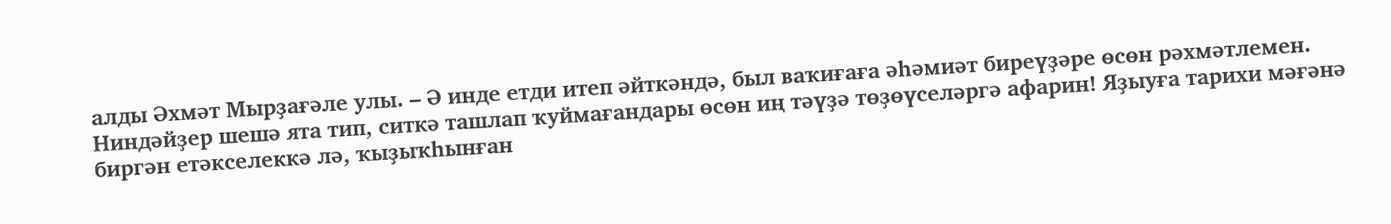алды Әхмәт Мырҙағәле улы. – Ә инде етди итеп әйткәндә, был ваҡиғаға әһәмиәт биреүҙәре өсөн рәхмәтлемен. Ниндәйҙер шешә ята тип, ситкә ташлап ҡуймағандары өсөн иң тәүҙә төҙөүселәргә афарин! Яҙыуға тарихи мәғәнә биргән етәкселеккә лә, ҡыҙыҡһынған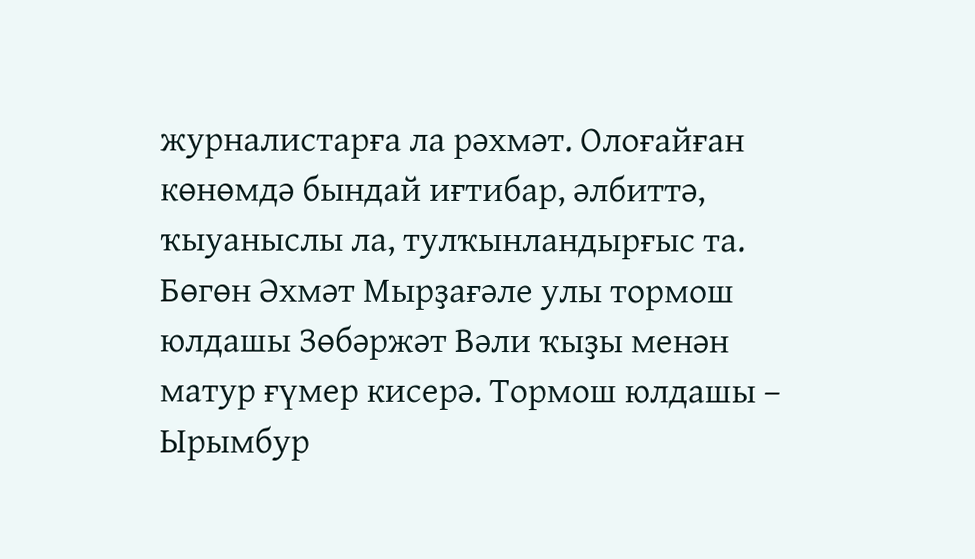журналистарға ла рәхмәт. Олоғайған көнөмдә бындай иғтибар, әлбиттә, ҡыуаныслы ла, тулҡынландырғыс та. Бөгөн Әхмәт Мырҙағәле улы тормош юлдашы Зөбәржәт Вәли ҡыҙы менән матур ғүмер кисерә. Тормош юлдашы – Ырымбур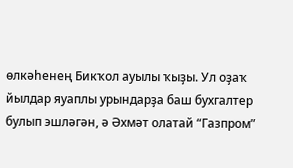өлкәһенең Бикҡол ауылы ҡыҙы. Ул оҙаҡ йылдар яуаплы урындарҙа баш бухгалтер булып эшләгән, ә Әхмәт олатай “Газпром”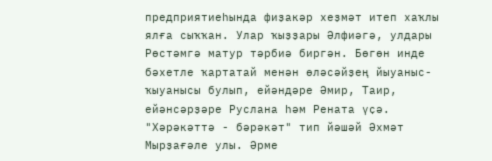предприятиеһында фиҙакәр хеҙмәт итеп хаҡлы ялға сыҡҡан. Улар ҡыҙҙары Әлфиәгә, улдары Рөстәмгә матур тәрбиә биргән. Бөгөн инде бәхетле ҡартатай менән өләсәйҙең йыуаныс-ҡыуанысы булып, ейәндәре Әмир, Таир, ейәнсәрҙәре Руслана һәм Рената үҫә. "Хәрәкәттә - бәрәкәт" тип йәшәй Әхмәт Мырҙағәле улы. Әрме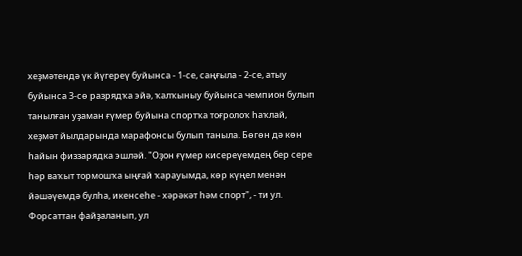хеҙмәтендә үк йүгереү буйынса - 1-се, саңғыла - 2-се, атыу буйынса 3-сө разрядҡа эйә, ҡалҡыныу буйынса чемпион булып танылған уҙаман ғүмер буйына спортҡа тоғролоҡ һаҡлай, хеҙмәт йылдарында марафонсы булып таныла. Бөгөн дә көн һайын физзарядка эшләй. "Оҙон ғүмер кисереүемдең бер сере һәр ваҡыт тормошҡа ыңғай ҡарауымда, көр күңел менән йәшәүемдә булһа, икенсеһе - хәрәкәт һәм спорт", - ти ул. Форсаттан файҙаланып, ул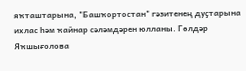яҡташтарына, "Башҡортостан" гәзитенең дуҫтарына ихлас һәм ҡайнар сәләмдәрен юлланы. Гөлдәр Яҡшығолова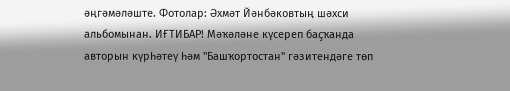әңгәмәләште. Фотолар: Әхмәт Йәнбәковтың шәхси альбомынан. ИҒТИБАР! Мәҡәләне күсереп баҫҡанда авторын күрһәтеү һәм "Башҡортостан" гәзитендәге төп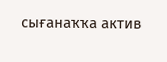сығанаҡҡа актив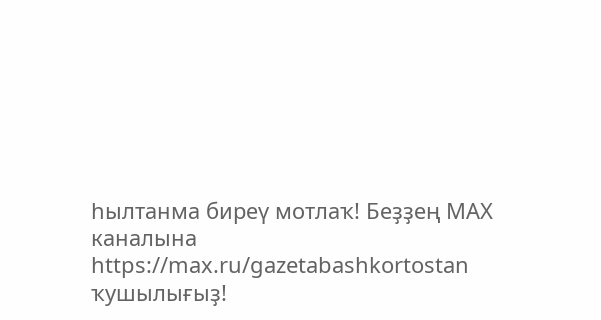һылтанма биреү мотлаҡ! Беҙҙең МАХ каналына https://max.ru/gazetabashkortostan ҡушылығыҙ!